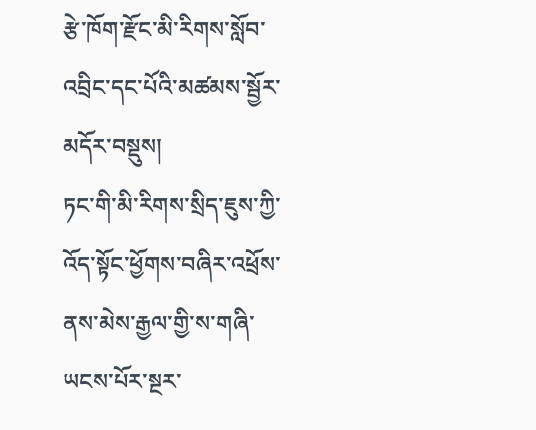རྩེ་ཁོག་རྫོང་མི་རིགས་སློབ་འབྲིང་དང་པོའི་མཚམས་སྦྱོར་མདོར་བསྡུས།
ཏང་གི་མི་རིགས་སྲིད་ཇུས་ཀྱི་འོད་སྟོང་ཕྱོགས་བཞིར་འཕྲོས་ནས་མེས་རྒྱལ་གྱི་ས་གཞི་ཡངས་པོར་སྔར་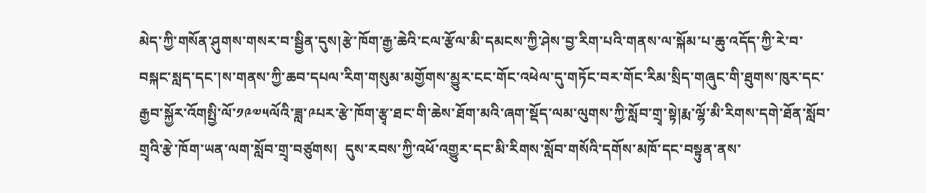མེད་ཀྱི་གསོན་ཤུགས་གསར་བ་སྦྱིན་དུས།རྩེ་ཁོག་རྒྱ་ཆེའི་ངལ་རྩོལ་མི་དམངས་ཀྱི་ཤེས་བྱ་རིག་པའི་གནས་ལ་སྐོམ་པ་ཆུ་འདོད་ཀྱི་རེ་བ་བསྐང་སླད་དང་།ས་གནས་ཀྱི་ཆབ་དཔལ་རིག་གསུམ་མགྱོགས་མྱུར་ངང་གོང་འཕེལ་དུ་གཏོང་བར་གོང་རིམ་སྲིད་གཞུང་གི་ཐུགས་ཁུར་དང་རྒྱབ་སྐྱོར་འོགསྤྱི་ལོ་༡༩༧༥ལོའི་ཟླ་༩པར་རྩེ་ཁོག་རྩྭ་ཐང་གི་ཆེས་ཐོག་མའི་ཞག་སྡོད་ལམ་ལུགས་ཀྱི་སློབ་གྲྭ་སྟེ།རྨ་ལྷོ་མི་རིགས་དགེ་ཐོན་སློབ་གྲྭའི་རྩེ་ཁོག་ཡན་ལག་སློབ་གྲྭ་བཙུགས།  དུས་རབས་ཀྱི་འཕོ་འགྱུར་དང་མི་རིགས་སློབ་གསོའི་དགོས་མཁོ་དང་བསྟུན་ནས་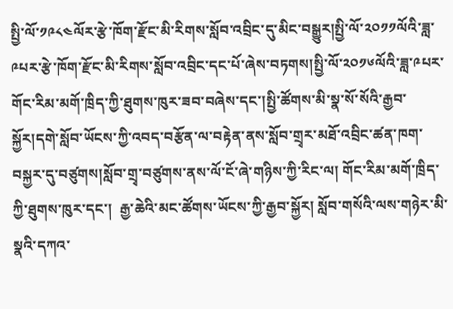སྤྱི་ལོ་༡༩༨༤ལོར་རྩེ་ཁོག་རྫོང་མི་རིགས་སློབ་འབྲིང་དུ་མིང་བསྒྱུར།སྤྱི་ལོ་༢༠༡༡ལོའི་ཟླ་༩པར་རྩེ་ཁོག་རྫོང་མི་རིགས་སློབ་འབྲིང་དང་པོ་ཞེས་བཏགས།སྤྱི་ལོ་༢༠༡༦ལོའི་ཟླ་༩པར་གོང་རིམ་མགོ་ཁྲིད་ཀྱི་ཐུགས་ཁུར་ཟབ་བཞེས་དང་།སྤྱི་ཚོགས་མི་སྣ་སོ་སོའི་རྒྱབ་སྐྱོར།དགེ་སློབ་ཡོངས་ཀྱི་འབད་བརྩོན་ལ་བརྟེན་ནས་སློབ་གྲྭར་མཐོ་འབྲིང་ཚན་ཁག་བསྐྱར་དུ་བཙུགས།སློབ་གྲྭ་བཙུགས་ནས་ལོ་ངོ་ཞེ་གཉིས་ཀྱི་རིང་ལ། གོང་རིམ་མགོ་ཁྲིད་ཀྱི་ཐུགས་ཁུར་དང་།  རྒྱ་ཆེའི་མང་ཚོགས་ཡོངས་ཀྱི་རྒྱབ་སྐྱོར། སློབ་གསོའི་ལས་གཉེར་མི་སྣའི་དཀའ་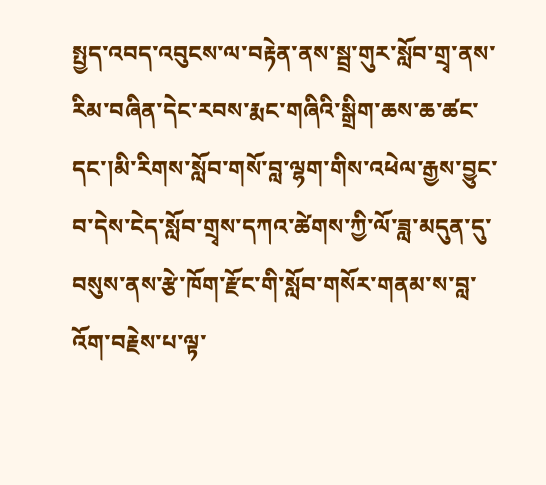སྤྱད་འབད་འབུངས་ལ་བརྟེན་ནས་སྦྲ་གུར་སློབ་གྲྭ་ནས་རིམ་བཞིན་དེང་རབས་རྨང་གཞིའི་སྒྲིག་ཆས་ཆ་ཚང་དང་།མི་རིགས་སློབ་གསོ་བླ་ལྷག་གིས་འཕེལ་རྒྱས་བྱུང་བ་དེས་ངེད་སློབ་གྲྭས་དཀའ་ཚེགས་ཀྱི་ལོ་ཟླ་མདུན་དུ་བསུས་ནས་རྩེ་ཁོག་རྫོང་གི་སློབ་གསོར་གནམ་ས་བླ་འོག་བརྗེས་པ་ལྟ་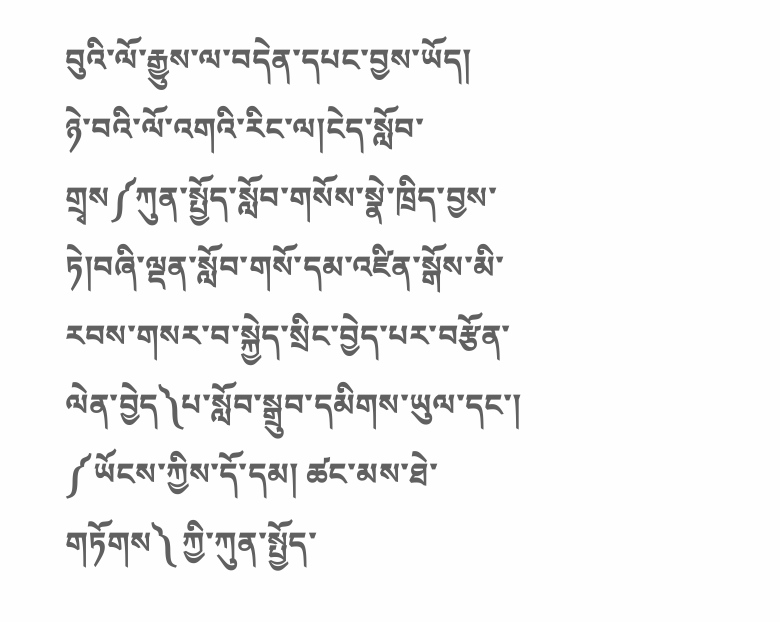བུའི་ལོ་རྒྱུས་ལ་བདེན་དཔང་བྱས་ཡོད།
ཉེ་བའི་ལོ་འགའི་རིང་ལ།ངེད་སློབ་གྲྭས༼ཀུན་སྤྱོད་སློབ་གསོས་སྣེ་ཁྲིད་བྱས་ཏེ།བཞི་ལྡན་སློབ་གསོ་དམ་འཛིན་སྒོས་མི་རབས་གསར་བ་སྐྱེད་སྲིང་བྱེད་པར་བརྩོན་ལེན་བྱེད༽པ་སློབ་སྒྲུབ་དམིགས་ཡུལ་དང་།  ༼ཡོངས་ཀྱིས་དོ་དམ། ཚང་མས་ཐེ་གཏོགས༽ ཀྱི་ཀུན་སྤྱོད་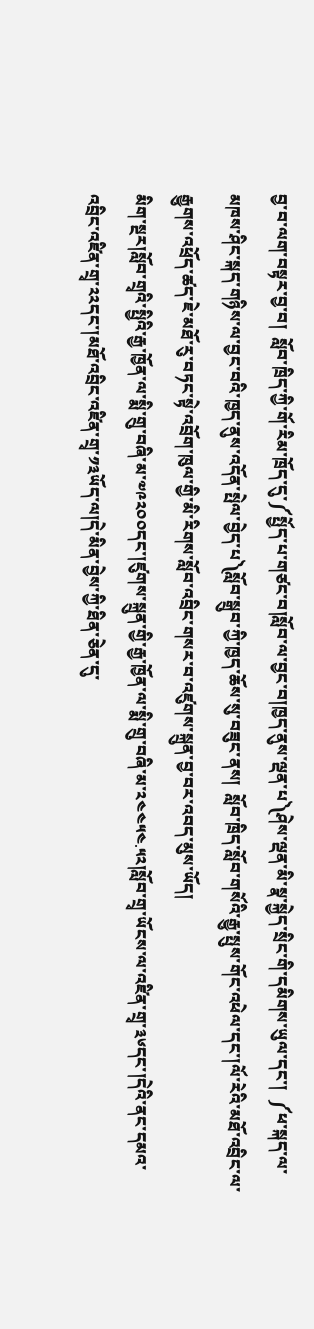བྱ་བ་ལག་བསྟར་བྱ་བ།  སློབ་ཁྲིད་ཀྱི་གོ་རིམ་ཁྲོད་དུ་༼སྤྱོད་པ་གཙང་བ།སློབ་ལ་བྱང་བ།ཁྱད་ནུས་ལྡན་པ༽ཤེས་ལྡན་མི་སྣ་སྐྱེད་སྲིང་གི་དམིགས་ཡུལ་དང་།  ༼ཕ་སྐད་ལ་མཁས་ཤིང་སྐད་གཉིས་ལ་བྱང་བའི་ཁྱད་ནུས་འདོན་སྤེལ་བྱེད་པ༽སློབ་སྒྲུབ་ཀྱི་ཁྱད་ཆོས་སུ་བཟུང་ནས།  སློབ་ཁྲིད་སློབ་གསོའི་རྒྱུ་སྤུས་གོང་འཕེལ་དང་།ལོ་རེའི་མཐོ་འབྲིང་ལ་རྒྱུགས་འཕྲོད་ཚད་ཇེ་མཐོ་རུ་བཏང་སྟེ་འབྲོག་ཁུལ་གྱི་མི་རིགས་སློབ་འབྲིང་གསར་བ་འཛུགས་སྐྲུན་བྱ་བར་འབད་མུས་ཡོད།
མིག་སྔར།སློབ་གྲྭའི་སྤྱིའི་རྒྱ་ཁྱོན་ལ་སྨི་གྲུ་བཞི་མ་༧༩༢༠༠དང་།ཛུགས་སྐྲུན་གྱི་རྒྱ་ཁྱོན་ལ་སྨི་གྲུ་བཞི་མ་༢༤༤༥༤.༥༢།སློབ་གྲྭ་ཡོངས་ལ་འཛིན་གྲྭ་༣༦དང་།དེའི་ནང་དམའ་འབྲིང་འཛིན་གྲྭ་༢༢དང་།མཐོ་འབྲིང་འཛིན་གྲྭ་༡༣ཡོད་ལ།དེ་མིན་བྱེས་ཀྱི་ཐིན་ཅེན་དུ་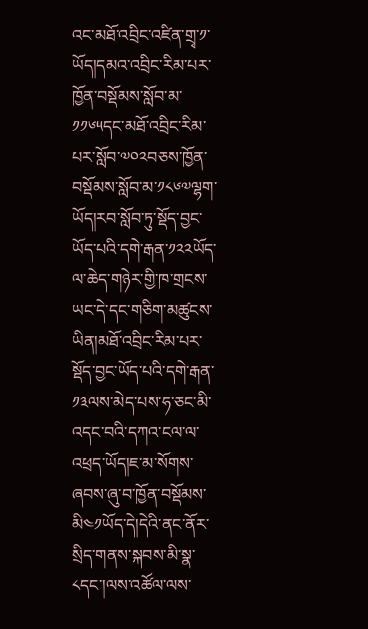འང་མཐོ་འབྲིང་འཛིན་གྲྭ་༡་ཡོད།དམའ་འབྲིང་རིམ་པར་ཁྱོན་བསྡོམས་སློབ་མ་༡༡༦༥དང་མཐོ་འབྲིང་རིམ་པར་སློབ་༧༠༢བཅས་ཁྱོན་བསྡོམས་སློབ་མ་༡༨༦༧ལྷག་ཡོད།རབ་སློབ་ཏུ་སྡོད་བྱང་ཡོད་པའི་དགེ་རྒན་༡༢༢ཡོད་ལ་ཆེད་གཉེར་གྱི་ཁ་གྲངས་ཡང་དེ་དང་གཅིག་མཚུངས་ཡིན།མཐོ་འབྲིང་རིམ་པར་སྡོད་བྱང་ཡོད་པའི་དགེ་རྒན་༡༣ལས་མེད་པས་ཧ་ཅང་མི་འདང་བའི་དཀའ་ངལ་ལ་འཕྲད་ཡོད།ཇ་མ་སོགས་ཞབས་ཞུ་བ་ཁྱོན་བསྡོམས་མི༤༡ཡོད་དེ།དེའི་ནང་ནོར་སྲིད་གནས་སྐབས་མི་སྣ་༨དང་།ལས་འཚོལ་ལས་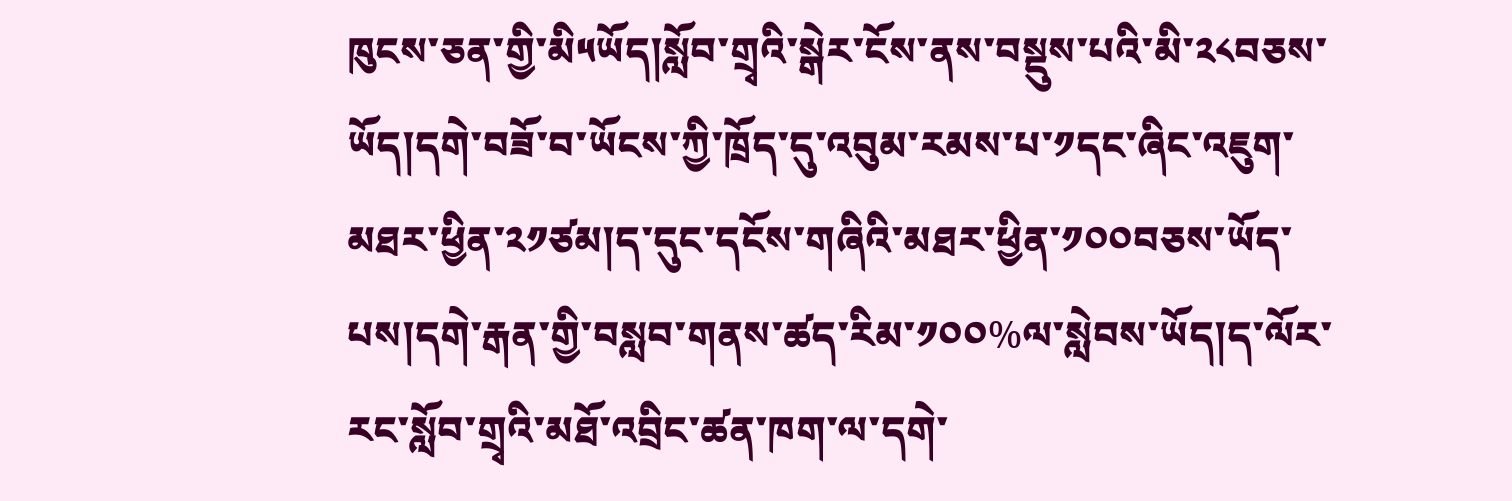ཁུངས་ཅན་གྱི་མི༥ཡོད།སློབ་གྲྭའི་སྒེར་ངོས་ནས་བསྡུས་པའི་མི་༢༨བཅས་ཡོད།དགེ་བཟོ་བ་ཡོངས་ཀྱི་ཁྲོད་དུ་འབུམ་རམས་པ་༡དང་ཞིང་འཇུག་མཐར་ཕྱིན་༢༡ཙམ།ད་དུང་དངོས་གཞིའི་མཐར་ཕྱིན་༡༠༠བཅས་ཡོད་པས།དགེ་རྒན་གྱི་བསླབ་གནས་ཚད་རིམ་༡༠༠%ལ་སླེབས་ཡོད།ད་ལོར་རང་སློབ་གྲྭའི་མཐོ་འབྲིང་ཚན་ཁག་ལ་དགེ་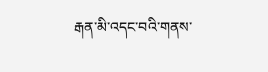རྒན་མི་འདང་བའི་གནས་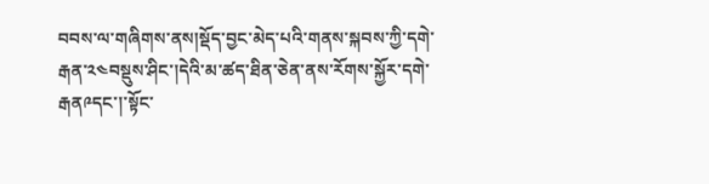བབས་ལ་གཞིགས་ནས།སྡོད་བྱང་མེད་པའི་གནས་སྐབས་ཀྱི་དགེ་རྒན་༢༤བསྡུས་ཤིང་།དེའི་མ་ཚད་ཐིན་ཅེན་ནས་རོགས་སྐྱོར་དགེ་རྒན༩དང་།་སྟོང་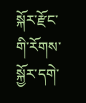སྐོར་རྫོང་གི་རོགས་སྐྱོར་དགེ་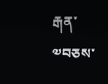རྒན་༧བཅས་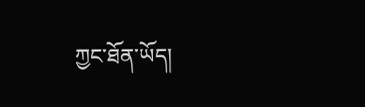ཀྱང་ཐོན་ཡོད།